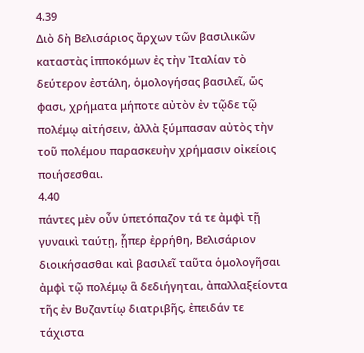4.39
Διὸ δὴ Βελισάριος ἄρχων τῶν βασιλικῶν καταστὰς ἱπποκόμων ἐς τὴν Ἰταλίαν τὸ δεύτερον ἐστάλη, ὁμολογήσας βασιλεῖ, ὥς φασι, χρήματα μήποτε αὐτὸν ἐν τῷδε τῷ πολέμῳ αἰτήσειν, ἀλλὰ ξύμπασαν αὐτὸς τὴν τοῦ πολέμου παρασκευὴν χρήμασιν οἰκείοις ποιήσεσθαι.
4.40
πάντες μὲν οὖν ὑπετόπαζον τά τε ἀμφὶ τῇ γυναικὶ ταύτῃ, ᾗπερ ἐρρήθη, Βελισάριον διοικήσασθαι καὶ βασιλεῖ ταῦτα ὁμολογῆσαι ἀμφὶ τῷ πολέμῳ ἃ δεδιήγηται, ἀπαλλαξείοντα τῆς ἐν Βυζαντίῳ διατριβῆς, ἐπειδάν τε τάχιστα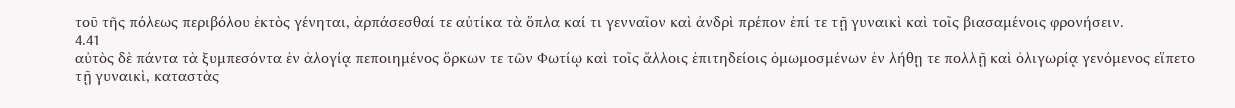τοῦ τῆς πόλεως περιβόλου ἐκτὸς γένηται, ἁρπάσεσθαί τε αὐτίκα τὰ ὅπλα καί τι γενναῖον καὶ ἀνδρὶ πρέπον ἐπί τε τῇ γυναικὶ καὶ τοῖς βιασαμένοις φρονήσειν.
4.41
αὐτὸς δὲ πάντα τὰ ξυμπεσόντα ἐν ἀλογίᾳ πεποιημένος ὅρκων τε τῶν Φωτίῳ καὶ τοῖς ἄλλοις ἐπιτηδείοις ὀμωμοσμένων ἐν λήθῃ τε πολλῇ καὶ ὀλιγωρίᾳ γενόμενος εἵπετο τῇ γυναικὶ, καταστὰς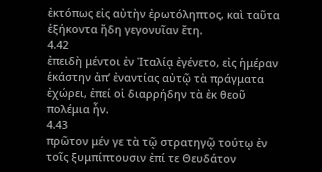ἐκτόπως εἰς αὐτὴν ἐρωτόληπτος, καὶ ταῦτα ἑξήκοντα ἤδη γεγονυῖαν ἔτη.
4.42
ἐπειδὴ μέντοι ἐν Ἰταλίᾳ ἐγένετο, εἰς ἡμέραν ἑκάστην ἀπ’ ἐναντίας αὐτῷ τὰ πράγματα ἐχώρει, ἐπεί οἱ διαρρήδην τὰ ἐκ θεοῦ πολέμια ἦν.
4.43
πρῶτον μέν γε τὰ τῷ στρατηγῷ τούτῳ ἐν τοῖς ξυμπίπτουσιν ἐπί τε Θευδάτον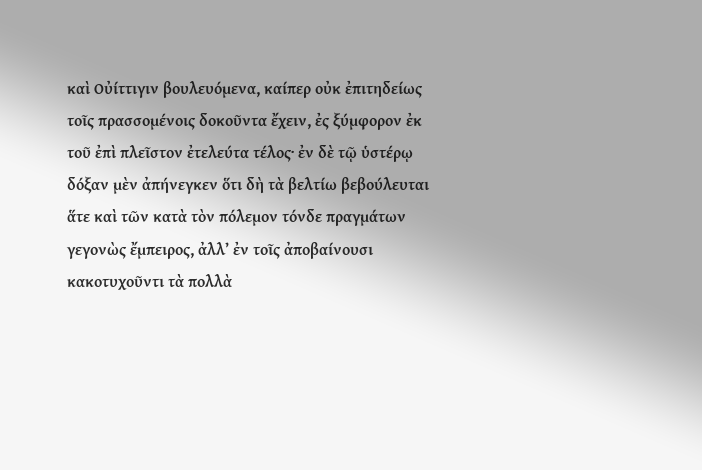καὶ Οὐίττιγιν βουλευόμενα, καίπερ οὐκ ἐπιτηδείως τοῖς πρασσομένοις δοκοῦντα ἔχειν, ἐς ξύμφορον ἐκ τοῦ ἐπὶ πλεῖστον ἐτελεύτα τέλος· ἐν δὲ τῷ ὑστέρῳ δόξαν μὲν ἀπήνεγκεν ὅτι δὴ τὰ βελτίω βεβούλευται ἅτε καὶ τῶν κατὰ τὸν πόλεμον τόνδε πραγμάτων γεγονὼς ἔμπειρος, ἀλλ’ ἐν τοῖς ἀποβαίνουσι κακοτυχοῦντι τὰ πολλὰ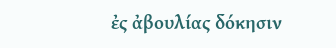ἐς ἀβουλίας δόκησιν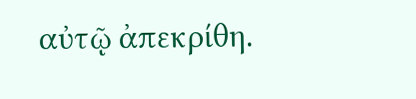αὐτῷ ἀπεκρίθη.